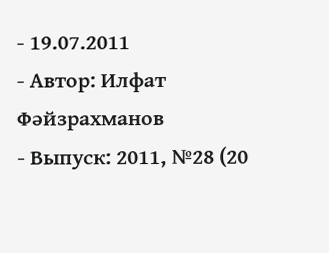- 19.07.2011
- Автор: Илфат Фәйзрахманов
- Выпуск: 2011, №28 (20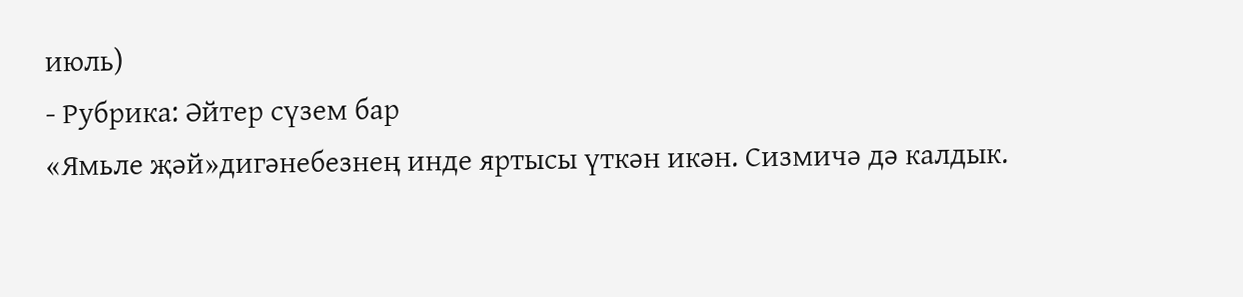июль)
- Рубрика: Әйтер сүзем бар
«Ямьле җәй»дигәнебезнең инде яртысы үткән икән. Сизмичә дә калдык.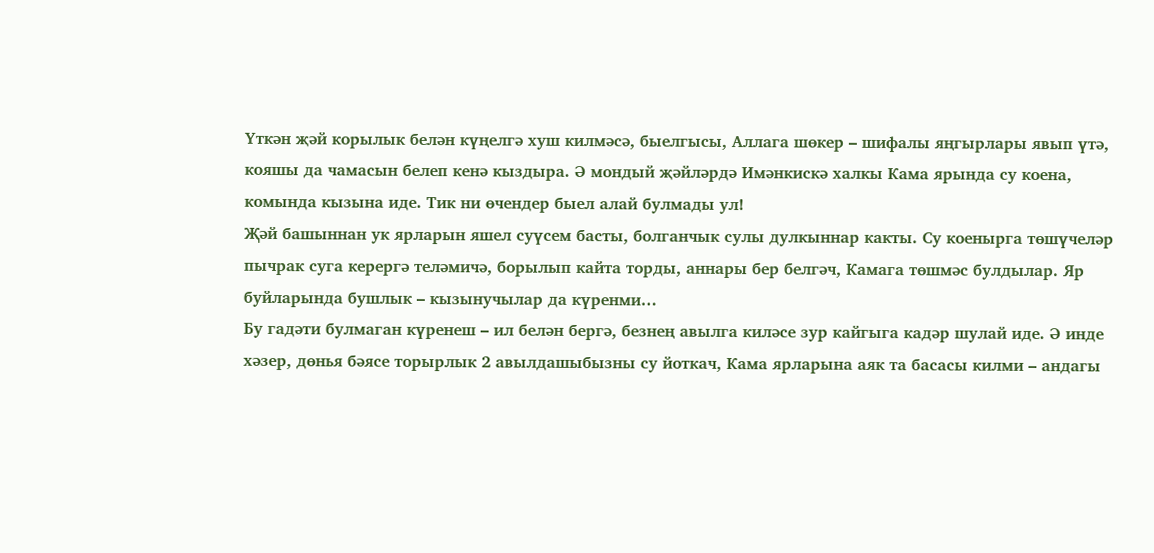Үткән җәй корылык белән күңелгә хуш килмәсә, быелгысы, Аллага шөкер – шифалы яңгырлары явып үтә, кояшы да чамасын белеп кенә кыздыра. Ә мондый җәйләрдә Имәнкискә халкы Кама ярында су коена, комында кызына иде. Тик ни өчендер быел алай булмады ул!
Җәй башыннан ук ярларын яшел суүсем басты, болганчык сулы дулкыннар какты. Су коенырга төшүчеләр пычрак суга керергә теләмичә, борылып кайта торды, аннары бер белгәч, Камага төшмәс булдылар. Яр буйларында бушлык – кызынучылар да күренми…
Бу гадәти булмаган күренеш – ил белән бергә, безнең авылга киләсе зур кайгыга кадәр шулай иде. Ә инде хәзер, дөнья бәясе торырлык 2 авылдашыбызны су йоткач, Кама ярларына аяк та басасы килми – андагы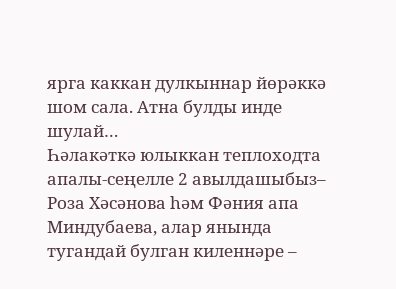ярга каккан дулкыннар йөрәккә шом сала. Атна булды инде шулай…
Һәлакәткә юлыккан теплоходта апалы-сеңелле 2 авылдашыбыз– Роза Хәсәнова һәм Фәния апа Миндубаева, алар янында тугандай булган киленнәре –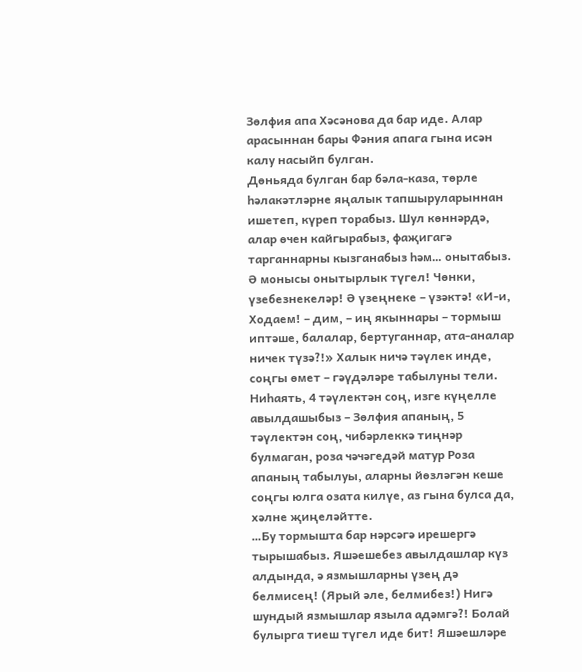Зөлфия апа Хәсәнова да бар иде. Алар арасыннан бары Фәния апага гына исән калу насыйп булган.
Дөньяда булган бар бәла-каза, төрле һәлакәтләрне яңалык тапшыруларыннан ишетеп, күреп торабыз. Шул көннәрдә, алар өчен кайгырабыз, фаҗигагә тарганнарны кызганабыз һәм… онытабыз. Ә монысы онытырлык түгел! Чөнки, үзебезнекеләр! Ә үзеңнеке – үзәктә! «И-и, Ходаем! – дим, – иң якыннары – тормыш иптәше, балалар, бертуганнар, ата-аналар ничек түзә?!» Халык ничә тәүлек инде, соңгы өмет – гәүдәләре табылуны тели. Ниһаять, 4 тәүлектән соң, изге күңелле авылдашыбыз – Зөлфия апаның, 5 тәүлектән соң, чибәрлеккә тиңнәр булмаган, роза чәчәгедәй матур Роза апаның табылуы, аларны йөзләгән кеше соңгы юлга озата килүе, аз гына булса да, хәлне җиңеләйтте.
…Бу тормышта бар нәрсәгә ирешергә тырышабыз. Яшәешебез авылдашлар күз алдында, ә язмышларны үзең дә белмисең! (Ярый әле, белмибез!) Нигә шундый язмышлар языла адәмгә?! Болай булырга тиеш түгел иде бит! Яшәешләре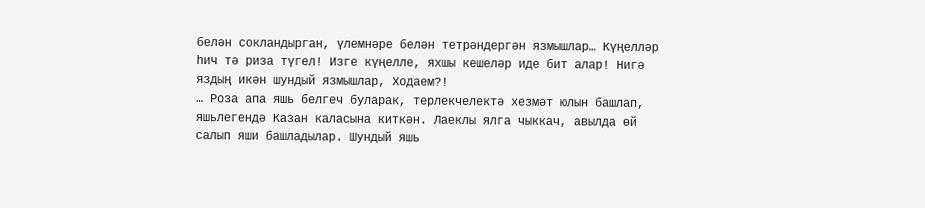белән сокландырган, үлемнәре белән тетрәндергән язмышлар… Күңелләр һич тә риза түгел! Изге күңелле, яхшы кешеләр иде бит алар! Нигә яздың икән шундый язмышлар, Ходаем?!
… Роза апа яшь белгеч буларак, терлекчелектә хезмәт юлын башлап, яшьлегендә Казан каласына киткән. Лаеклы ялга чыккач, авылда өй салып яши башладылар. Шундый яшь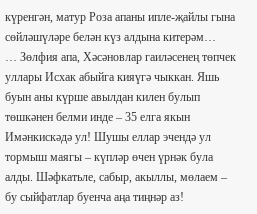күренгән, матур Роза апаны ипле-җайлы гына сөйләшүләре белән күз алдына китерәм…
… Зөлфия апа, Хәсәновлар гаиләсенең төпчек уллары Исхак абыйга кияүгә чыккан. Яшь буын аны күрше авылдан килен булып төшкәнен белми инде – 35 елга якын Имәнкискәдә ул! Шушы еллар эчендә ул тормыш маягы – күпләр өчен үрнәк була алды. Шәфкатьле, сабыр, акыллы, мөлаем – бу сыйфатлар буенча аңа тиңнәр аз!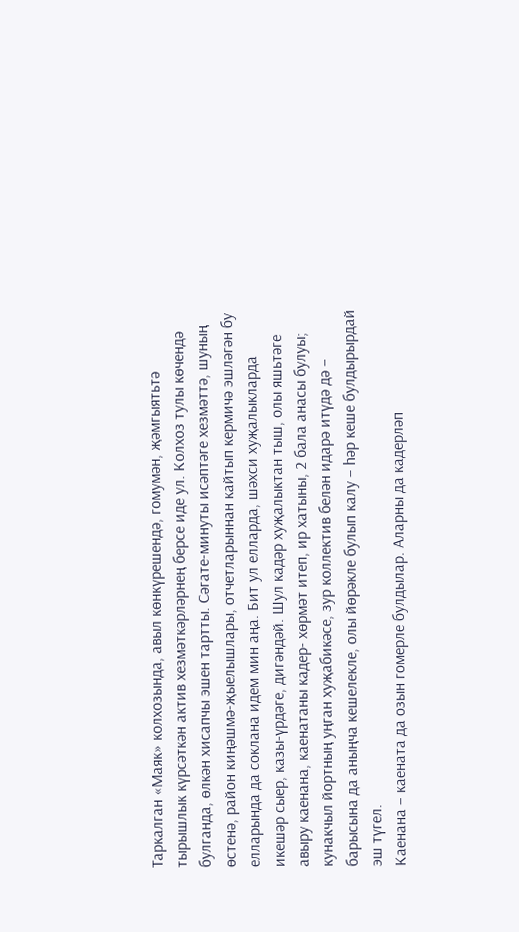Таркалган «Маяк» колхозында, авыл көнкүрешендә, гомумән, җәмгыятьтә тырышлык күрсәткән актив хезмәткәрләрнең берсе иде ул. Колхоз тулы көчендә булганда, өлкән хисапчы эшен тартты. Сәгате-минуты исәптәге хезмәттә, шуның өстенә, район киңәшмә-җыелышлары, отчетларыннан кайтып кермичә эшләгән бу елларында да соклана идем мин аңа. Бит ул елларда, шәхси хуҗалыкларда икешәр сыер, казы-үрдәге, дигәндәй. Шул кадәр хуҗалыктан тыш, олы яшьтәге авыру каенана, каенатаны кадер- хөрмәт итеп, ир хатыны, 2 бала анасы булуы; кунакчыл йортның уңган хуҗабикәсе, зур коллектив белән идарә итүдә дә – барысына да аныңча кешелекле, олы йөрәкле булып калу – һәр кеше булдырырдай эш түгел.
Каенана – каената да озын гомерле булдылар. Аларны да кадерләп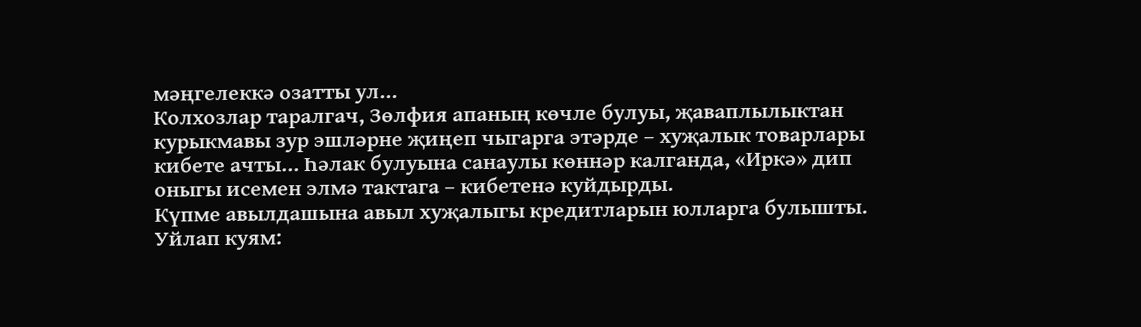мәңгелеккә озатты ул…
Колхозлар таралгач, Зөлфия апаның көчле булуы, җаваплылыктан курыкмавы зур эшләрне җиңеп чыгарга этәрде – хуҗалык товарлары кибете ачты… Һәлак булуына санаулы көннәр калганда, «Иркә» дип оныгы исемен элмә тактага – кибетенә куйдырды.
Күпме авылдашына авыл хуҗалыгы кредитларын юлларга булышты.
Уйлап куям: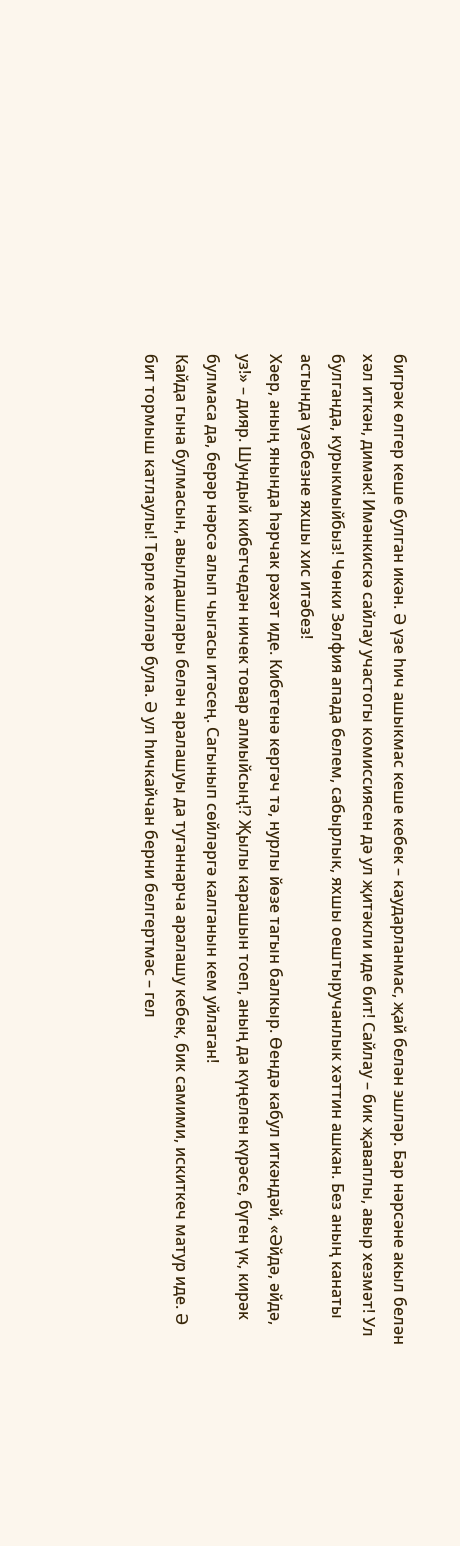бигрәк өлгер кеше булган икән. Ә үзе һич ашыкмас кеше кебек – каударланмас, җай белән эшләр. Бар нәрсәне акыл белән хәл иткән, димәк! Имәнкискә сайлау участогы комиссиясен дә ул җитәкли иде бит! Сайлау – бик җаваплы, авыр хезмәт! Ул булганда, курыкмыйбыз! Чөнки Зөлфия апада белем, сабырлык, яхшы оештыручанлык хәттин ашкан. Без аның канаты астында үзебезне яхшы хис итәбез!
Хәер, аның янында һәрчак рәхәт иде. Кибетенә кергәч тә, нурлы йөзе тагын балкыр. Өендә кабул иткәндәй, «Әйдә, әйдә, уз!» – дияр. Шундый кибетчедән ничек товар алмыйсың!? Җылы карашын тоеп, аның да күңелен күрәсе, бүген үк, кирәк булмаса да, берәр нәрсә алып чыгасы итәсең. Сагынып сөйләргә калганын кем уйлаган!
Кайда гына булмасын, авылдашлары белән аралашуы да туганнарча аралашу кебек, бик самими, искиткеч матур иде. Ә бит тормыш катлаулы! Төрле хәлләр була. Ә ул һичкайчан берни белгертмәс – гел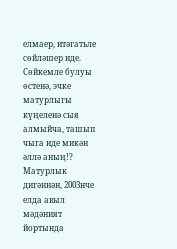елмаер, итәгатьле сөйләшер иде. Сөйкемле булуы өстенә, эчке матурлыгы күңеленә сыя алмыйча, ташып чыга иде микән әллә аның!?
Матурлык дигәннән, 2003нче елда авыл мәдәният йортында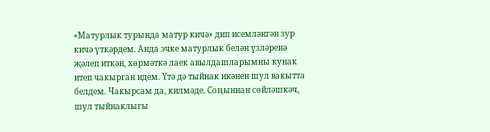«Матурлык турында матур кичә» дип исемләнгән зур кичә үткәрдем. Анда эчке матурлык белән үзләренә җәлеп иткән, хөрмәткә лаек авылдашларымны кунак итеп чакырган идем. Үтә дә тыйнак икәнен шул вакытта белдем. Чакырсам да, килмәде. Соңыннан сөйләшкәч, шул тыйнаклыгы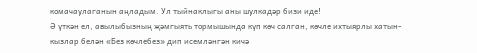комачаулаганын аңладым. Ул тыйнаклыгы аны шулкадәр бизи иде!
Ә үткән ел, авылыбызның җәмгыять тормышында күп көч салган, көчле ихтыярлы хатын-кызлар белән «Без көчлебез» дип исемләнгән кичә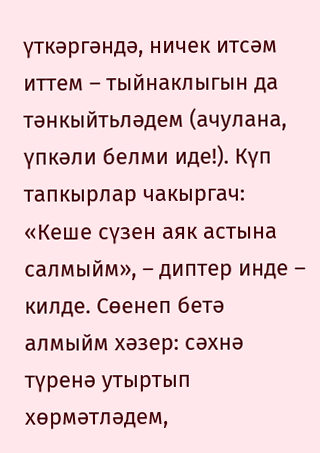үткәргәндә, ничек итсәм иттем – тыйнаклыгын да тәнкыйтьләдем (ачулана, үпкәли белми иде!). Күп тапкырлар чакыргач: «Кеше сүзен аяк астына салмыйм», – диптер инде – килде. Сөенеп бетә алмыйм хәзер: сәхнә түренә утыртып хөрмәтләдем,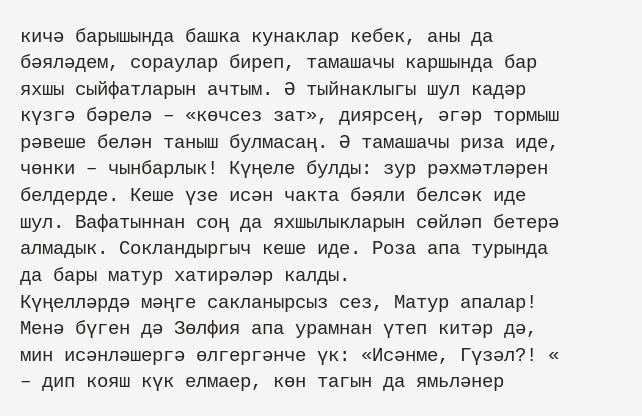кичә барышында башка кунаклар кебек, аны да бәяләдем, сораулар биреп, тамашачы каршында бар яхшы сыйфатларын ачтым. Ә тыйнаклыгы шул кадәр күзгә бәрелә – «көчсез зат», диярсең, әгәр тормыш рәвеше белән таныш булмасаң. Ә тамашачы риза иде, чөнки – чынбарлык! Күңеле булды: зур рәхмәтләрен белдерде. Кеше үзе исән чакта бәяли белсәк иде шул. Вафатыннан соң да яхшылыкларын сөйләп бетерә алмадык. Сокландыргыч кеше иде. Роза апа турында да бары матур хaтирәләр калды.
Күңелләрдә мәңге сакланырсыз сез, Матур апалар! Менә бүген дә Зөлфия апа урамнан үтеп китәр дә, мин исәнләшергә өлгергәнче үк: «Исәнме, Гүзәл?! « – дип кояш күк елмаер, көн тагын да ямьләнер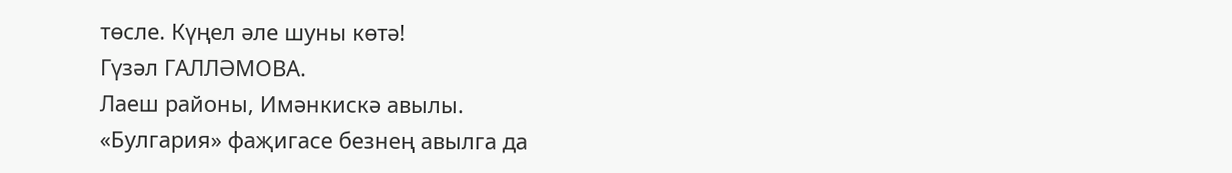төсле. Күңел әле шуны көтә!
Гүзәл ГАЛЛӘМОВА.
Лаеш районы, Имәнкискә авылы.
«Булгария» фаҗигасе безнең авылга да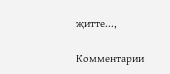җитте...,

Комментарии